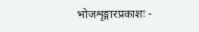भोजशृङ्गारप्रकाशः -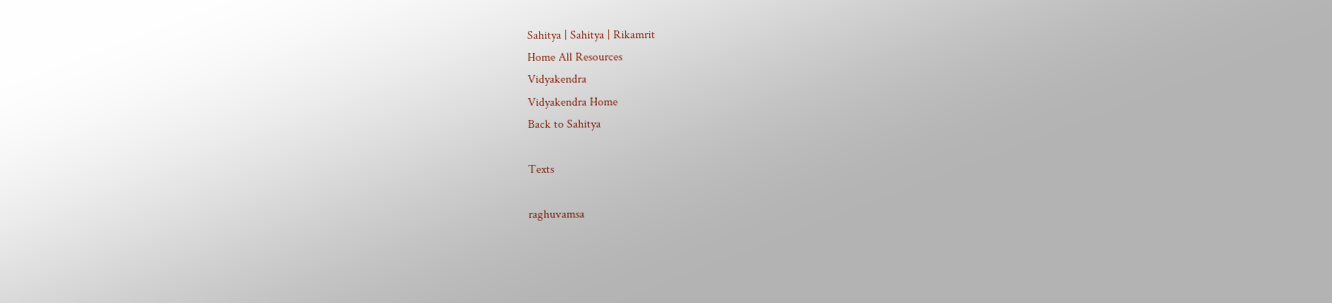Sahitya | Sahitya | Rikamrit
Home All Resources
Vidyakendra
Vidyakendra Home
Back to Sahitya

Texts

raghuvamsa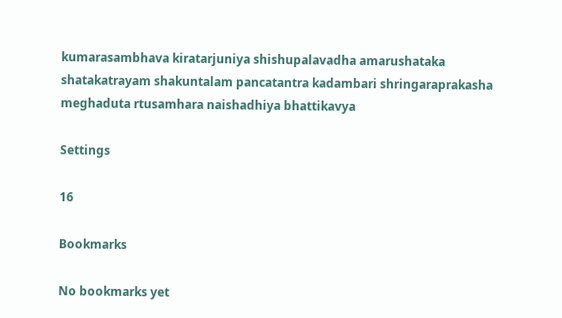kumarasambhava kiratarjuniya shishupalavadha amarushataka shatakatrayam shakuntalam pancatantra kadambari shringaraprakasha meghaduta rtusamhara naishadhiya bhattikavya

Settings

16

Bookmarks

No bookmarks yet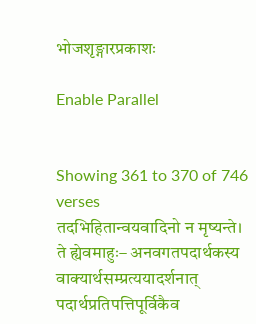भोजशृङ्गारप्रकाशः

Enable Parallel


Showing 361 to 370 of 746 verses
तदभिहितान्वयवादिनो न मृष्यन्ते। ते ह्येवमाहुः– अनवगतपदार्थकस्य वाक्यार्थसम्प्रत्ययादर्शनात् पदार्थप्रतिपत्तिपूर्विकैव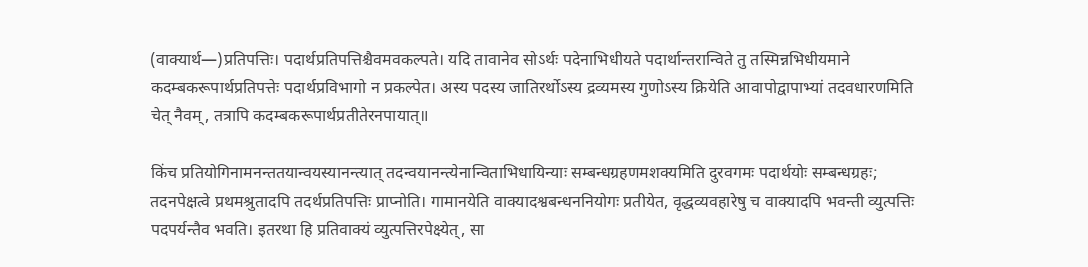(वाक्यार्थ—)प्रतिपत्तिः। पदार्थप्रतिपत्तिश्चैवमवकल्पते। यदि तावानेव सोऽर्थः पदेनाभिधीयते पदार्थान्तरान्विते तु तस्मिन्नभिधीयमाने कदम्बकरूपार्थप्रतिपत्तेः पदार्थप्रविभागो न प्रकल्पेत। अस्य पदस्य जातिरर्थोऽस्य द्रव्यमस्य गुणोऽस्य क्रियेति आवापोद्वापाभ्यां तदवधारणमिति चेत् नैवम्, तत्रापि कदम्बकरूपार्थप्रतीतेरनपायात्॥

किंच प्रतियोगिनामनन्ततयान्वयस्यानन्त्यात् तदन्वयानन्त्येनान्विताभिधायिन्याः सम्बन्धग्रहणमशक्यमिति दुरवगमः पदार्थयोः सम्बन्धग्रहः; तदनपेक्षत्वे प्रथमश्रुतादपि तदर्थप्रतिपत्तिः प्राप्‍नोति। गामानयेति वाक्यादश्वबन्धननियोगः प्रतीयेत, वृद्धव्यवहारेषु च वाक्यादपि भवन्ती व्युत्पत्तिः पदपर्यन्तैव भवति। इतरथा हि प्रतिवाक्यं व्युत्पत्तिरपेक्ष्येत्, सा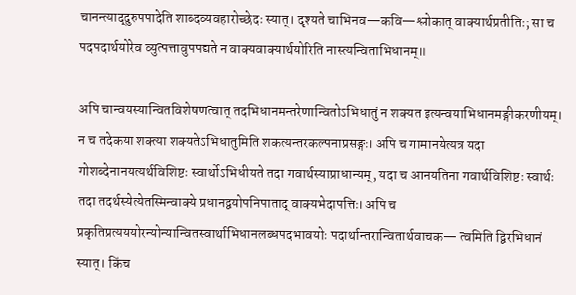चानन्त्याद्‍दुरुपपादेति शाब्दव्यवहारोच्छेदः स्यात्। दृश्यते चाभिनव—कवि—श्लोकात् वाक्यार्थप्रतीतिः; सा च पदपदार्थयोरेव व्युत्पत्तावुपपद्यते न वाक्यवाक्यार्थयोरिति नास्त्यन्विताभिधानम्॥

अपि चान्वयस्यान्वितविशेषणत्वात् तदभिधानमन्तरेणान्वितोऽभिधातुं न शक्यत इत्यन्वयाभिधानमङ्गीकरणीयम्। न च तदेकया शक्त्या शक्यतेऽभिधातुमिति शकत्यन्तरकल्पनाप्रसङ्गः। अपि च गामानयेत्यत्र यदा गोशब्देनानयत्यर्थविशिष्टः स्वार्थोऽभिधीयते तदा गवार्थस्याप्राधान्यम्, यदा च आनयतिना गवार्थविशिष्टः स्वार्थः तदा तदर्थस्येत्येतस्मिन्वाक्ये प्रधानद्वयोपनिपाताद् वाक्यभेदापत्तिः। अपि च प्रकृतिप्रत्यययोरन्योन्यान्वितस्वार्थाभिधानलब्धपदभावयोः पदार्थान्तरान्वितार्थवाचक— त्वमिति द्विरभिधानं स्यात्। किंच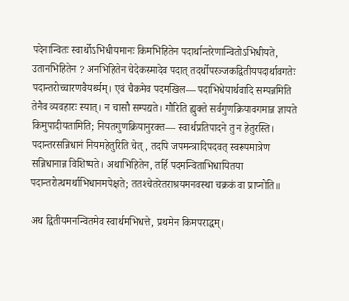पदेनान्वितः स्वार्थोऽभिधीयमानः किमभिहितेन पदार्थान्तरेणान्वितोऽभिधीयते, उतानभिहितेन ? अनभिहितेन चेदेकस्मादेव पदात् तदर्थोपरञ्जकद्वितीयपदार्थावगतेः पदान्तरोच्‍चारणवैयर्थ्यम्। एवं चैकमेव पदमखिल— पदाभिधेयार्थवादि सम्पन्नमिति तेनैव व्यवहारः स्यात्। न चासौ सम्पद्यते। गौरिति ह्युक्ते सर्वगुणक्रियावगमान्न ज्ञायते किमुपादीयतामिति; नियतगुणक्रियानुरक्त— स्वार्थप्रतिपादने तु न हेतुरस्ति। पदान्तरसन्निधानं नियमहेतुरिति चेत्, तदपि जपमन्त्रादिपदवत् स्वरूपमात्रेण सन्निधानान्न विशिष्यते। अथाभिहितेन, तर्हि पदमन्विताभिधायितया पदान्तरोत्थमर्थाभिधानमपेक्षते; ततश्‍चेतरेतराश्रयमनवस्था चक्रकं वा प्राप्‍नोति॥

अथ द्वितीयमनन्वितमेव स्वार्थमभिधत्ते, प्रथमेन किमपराद्धम्।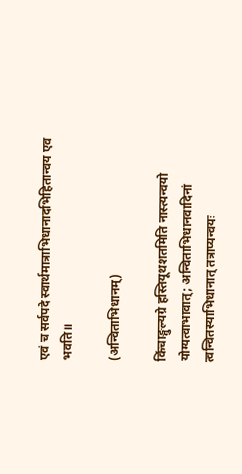एवं च सर्वपदे स्वार्थमात्राभिधानादभिहितान्वय एव भवति॥

(अन्विताभिधानम्)

किंचाङ्गुल्यग्रे हस्तियूथशतमिति नास्त्यन्वयो योग्यत्वाभावात्; अन्विताभिधानवादिनां त्वन्वितस्याभिधानात् तत्राप्यन्वयः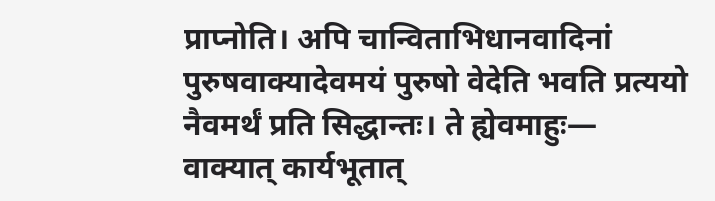प्राप्‍नोति। अपि चान्विताभिधानवादिनां पुरुषवाक्यादेवमयं पुरुषो वेदेति भवति प्रत्ययो नैवमर्थं प्रति सिद्धान्तः। ते ह्येवमाहुः— वाक्यात् कार्यभूतात्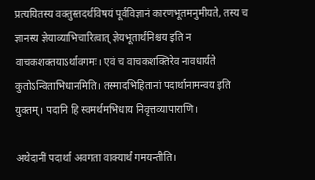प्रत्ययितस्य वक्तुस्तदर्थविषयं पूर्वविज्ञानं कारणभूतमनुमीयते, तस्य च ज्ञानस्य ज्ञेयाव्याभिचारित्वात् ज्ञेयभूतार्थनिश्चय इति न वाचकशक्त‍याऽर्थावगमः। एवं च वाचकशक्तिरेव नावधार्यते कुतोऽन्विताभिधानमिति। तस्मादभिहितानां पदार्थानामन्वय इति युक्तम्। पदानि हि स्वमर्थमभिधाय निवृत्तव्यापाराणि।

अथेदानीं पदार्था अवगता वाक्यार्थं गमयन्तीति।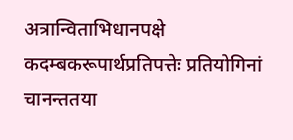अत्रान्विताभिधानपक्षे कदम्बकरूपार्थप्रतिपत्तेः प्रतियोगिनां चानन्ततया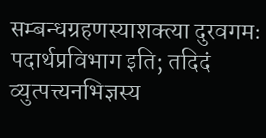सम्बन्धग्रहणस्याशक्त्या दुरवगमः पदार्थप्रविभाग इति; तदिदं व्युत्पत्त्यनभिज्ञस्य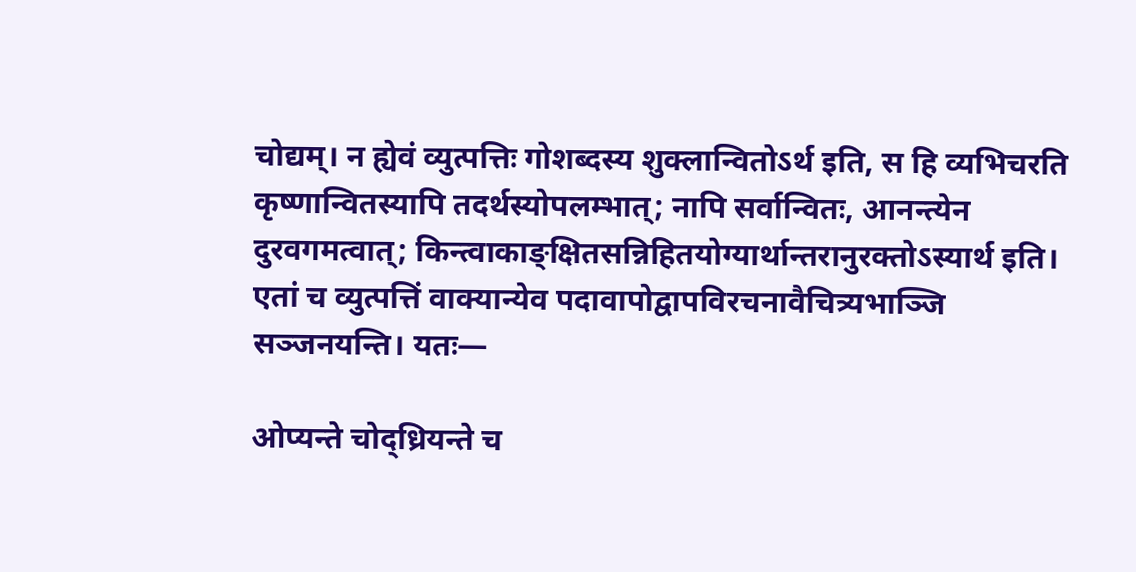चोद्यम्। न ह्येवं व्युत्पत्तिः गोशब्दस्य शुक्लान्वितोऽर्थ इति, स हि व्यभिचरति कृष्णान्वितस्यापि तदर्थस्योपलम्भात्; नापि सर्वान्वितः, आनन्त्येन दुरवगमत्वात्; किन्त्वाकाङ्क्षितसन्निहितयोग्यार्थान्तरानुरक्तोऽस्यार्थ इति। एतां च व्युत्पत्तिं वाक्यान्येव पदावापोद्वापविरचनावैचित्र्यभाञ्जि सञ्जनयन्ति। यतः—

ओप्यन्ते चोद्ध्रियन्ते च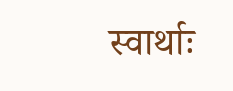स्वार्थाः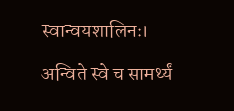स्वान्वयशालिनः।

अन्विते स्वे च सामर्थ्यं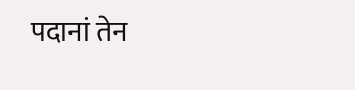पदानां तेन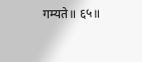गम्यते॥ ६५॥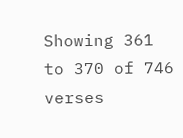Showing 361 to 370 of 746 verses